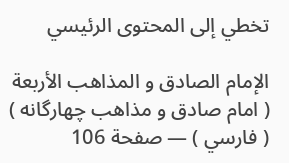تخطي إلى المحتوى الرئيسي

الإمام الصادق و المذاهب الأربعة ( امام صادق و مذاهب چهارگانه ) ( فارسي ) — صفحة 106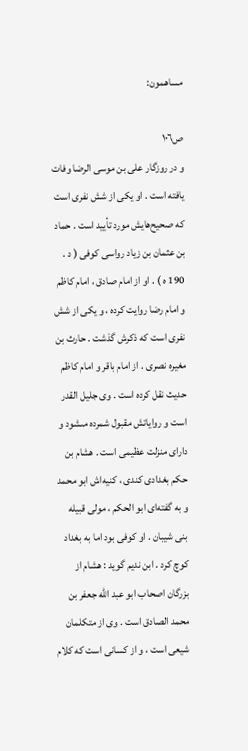مساهمون:

ص١٠٦
و در روزگار على بن موسى الرضا وفات يافته است . او يكى از شش نفرى است كه صحيح‌هايش مورد تأييد است . حماد بن عثمان بن زياد رواسى كوفى ( د . 190 ه ) . او از امام صادق ، امام كاظم و امام رضا روايت كرده ، و يكى از شش نفرى است كه ذكرش گذشت . حارث بن مغيره نصرى . از امام باقر و امام كاظم حديث نقل كرده است . وى جليل القدر است و رواياتش مقبول شمرده مىشود و داراى منزلت عظيمى است . هشام بن حكم بغدادى كندى ، كنيه‌اش ابو محمد و به گفته‌اى ابو الحكم ، مولى قبيله بنى شيبان . او كوفى بود اما به بغداد كوچ كرد . ابن نديم گويد : هشام از بزرگان اصحاب ابو عبد الله جعفر بن محمد الصادق است . وى از متكلمان شيعى است ، و از كسانى است كه كلام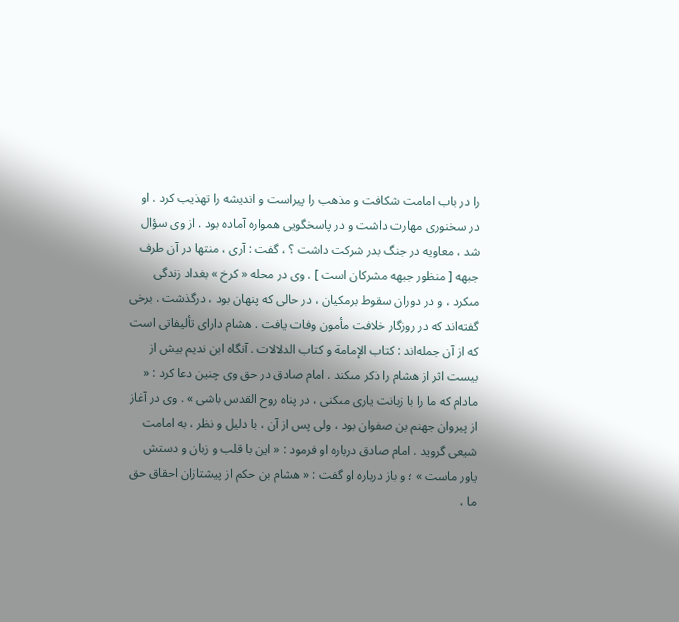را در باب امامت شكافت و مذهب را پيراست و انديشه را تهذيب كرد . او در سخنورى مهارت داشت و در پاسخگويى همواره آماده بود . از وى سؤال شد ، معاويه در جنگ بدر شركت داشت ؟ ، گفت : آرى ، منتها در آن طرف جبهه [ منظور جبهه مشركان است ] . وى در محله « كرخ » بغداد زندگى مىكرد ، و در دوران سقوط برمكيان ، در حالى كه پنهان بود ، درگذشت . برخى گفته‌اند كه در روزگار خلافت مأمون وفات يافت . هشام داراى تأليفاتى است كه از آن جمله‌اند : كتاب الإمامة و كتاب الدلالات . آنگاه ابن نديم بيش از بيست اثر از هشام را ذكر مىكند . امام صادق در حق وى چنين دعا كرد : « مادام كه ما را با زبانت يارى مىكنى ، در پناه روح القدس باشى » . وى در آغاز از پيروان جهنم بن صفوان بود ، ولى پس از آن ، با دليل و نظر ، به امامت شيعى گرويد . امام صادق درباره او فرمود : « اين با قلب و زبان و دستش ياور ماست » ؛ و باز درباره او گفت : « هشام بن حكم از پيشتازان احقاق حق ما ،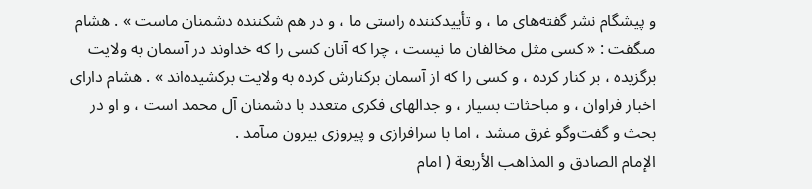و پيشگام نشر گفته‌هاى ما ، و تأييدكننده راستى ما ، و در هم شكننده دشمنان ماست » . هشام مىگفت : « كسى مثل مخالفان ما نيست ، چرا كه آنان كسى را كه خداوند در آسمان به ولايت برگزيده ، بر كنار كرده ، و كسى را كه از آسمان بركنارش كرده به ولايت بركشيده‌اند » . هشام داراى اخبار فراوان ، و مباحثات بسيار ، و جدالهاى فكرى متعدد با دشمنان آل محمد است ، و او در بحث و گفت‌وگو غرق مىشد ، اما با سرافرازى و پيروزى بيرون مىآمد .
الإمام الصادق و المذاهب الأربعة ( امام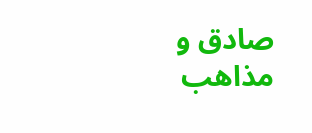صادق و مذاهب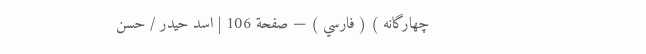چهارگانه ) ( فارسي ) — صفحة 106 | اسد حيدر / حسن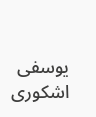يوسفى اشكورى